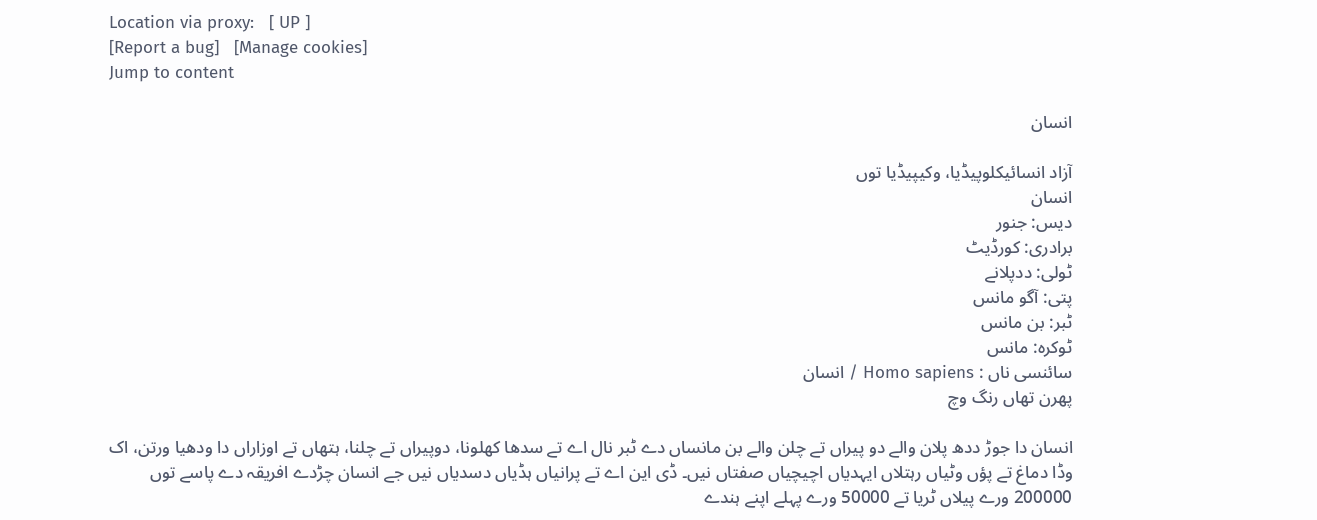Location via proxy:   [ UP ]
[Report a bug]   [Manage cookies]
Jump to content

انسان

آزاد انسائیکلوپیڈیا، وکیپیڈیا توں
انسان
دیس: جنور
برادری: کورڈیٹ
ٹولی: ددپلانے
پتی: آگو مانس
ٹبر: بن مانس
ٹوکرہ: مانس
سائنسی ناں : Homo sapiens / انسان
پھرن تھاں رنگ وچ

انسان دا جوڑ ددھ پلان والے دو پیراں تے چلن والے بن مانساں دے ٹبر نال اے تے سدھا کھلونا، دوپیراں تے چلنا، ہتھاں تے اوزاراں دا ودھیا ورتن، اک وڈا دماغ تے پؤں وٹیاں رہتلاں ایہدیاں اچیچیاں صفتاں نیں۔ ڈی این اے تے پرانیاں ہڈیاں دسدیاں نیں جے انسان چڑدے افریقہ دے پاسے توں 200000 ورے پیلاں ٹریا تے 50000 ورے پہلے اپنے ہندے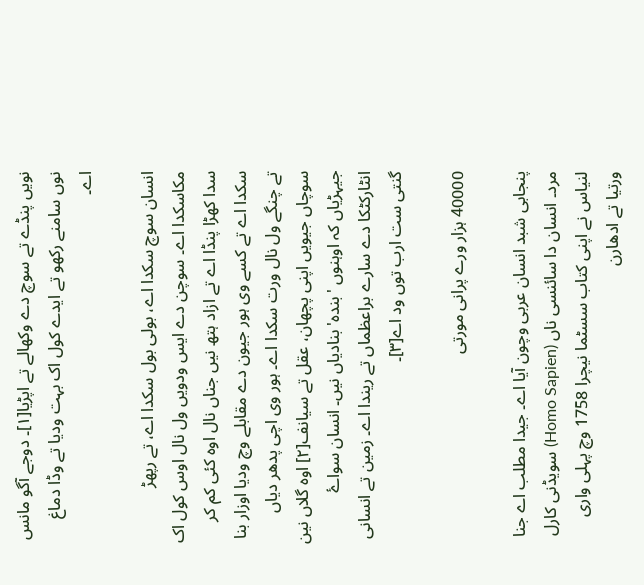نویں پنڈے تے سوچ دے وکھالے تے اپڑیا[۱]۔ دوجے آگو مانس نوں سامنے رکھو تے ایدے کول اک بہت ودیا تے وڈا دماغ اے۔

انسان سوچ سکدا اے، بولی بول سکدا اے، تے رپھڑ مکاسکدا اے۔ سوچن دے ایس ودویں ول نال اوس کول اک سدا کھڑا پنڈا اے تے ازاد ہتھ نیں جناں نال اوہ کئی کم کر سکدا اے تے کسے وی ہور جیون دے مقابلے وچ ودیا اوزار بنا تے چنگے ول نال ورت سکدا اے۔ ہور وی اچی پدھر دیاں سوچاں جیویں اپنی پچھان، عقل تے سیانف[۲] اوہ گلاں نین جیہڑیاں کہ اوہنوں 'بندہ' بنادیاں نیں۔ انسان سواۓ انٹارکٹکا دے سارے براعظماں تے ریندا اے۔ زمین تے انسانی گنتی ست ارب توں ود اے[۳]۔

40000 ہزار ورے پرانی مورتی

پنجابی شبد انسان عربی وچون آیا اے۔ جیدا مطلب اے جنا مرد۔ انسان دا سائنسی ناں (Homo Sapien) سویڈنی کارل لنیاس نے اپنی کتاب سسٹما نیچرا 1758 وچ پہلی واری ورتیا تے ادھارن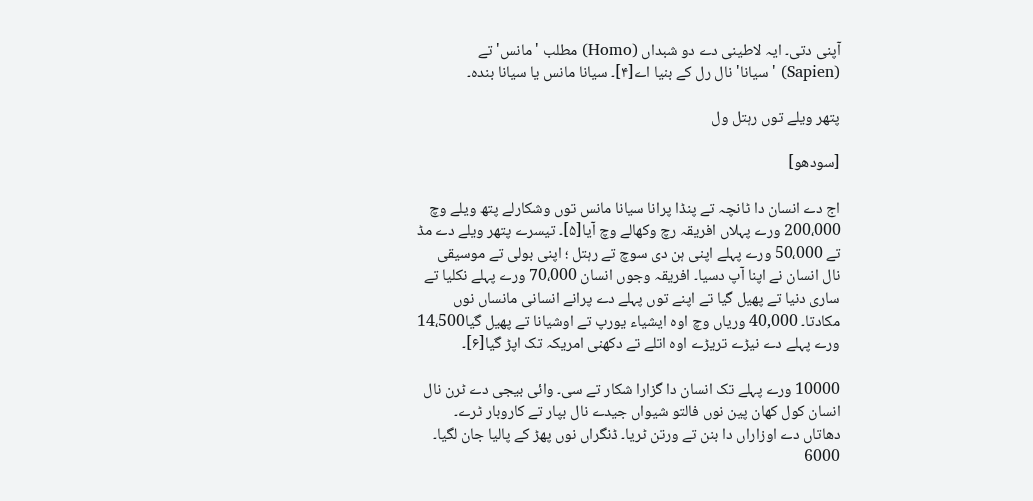آپنی دتی۔ ایہ لاطینی دے دو شبداں (Homo) مطلب 'مانس' تے (Sapien) 'سیانا' نال رل کے بنیا اے[۴]۔ سیانا مانس یا سیانا بندہ۔

پتھر ویلے توں رہتل ول

[سودھو]

اج دے انسان دا ٹانچہ تے پنڈا پرانا سیانا مانس توں وشکارلے پتھ ویلے وچ 200،000 ورے پہلاں افریقہ رچ وکھالے وچ آیا[۵]۔ تیسرے پتھر ویلے دے مڈ تے 50،000 ورے پہلے اپنی ہن دی سوچ تے رہتل ؛ اپنی بولی تے موسیقی نال انسان نے اپنا آپ دسیا۔ افریقہ وجوں انسان 70،000 ورے پہلے نکلیا تے ساری دنیا تے پھیل گیا تے اپنے توں پہلے دے پرانے انسانی مانساں نوں مکادتا۔ 40,000 وریاں وچ اوہ ایشیاء یورپ تے اوشیانا تے پھیل گیا14،500 ورے پہلے دے نیڑے تریڑے اوہ اتلے تے دکھنی امریکہ تک اپڑ گیا[۶]۔

10000 ورے پہلے تک انسان دا گزارا شکار تے سی۔ وائی بیجی دے ٹرن نال انسان کول کھان پین نوں فالتو شیواں جیدے نال بپار تے کاروبار ٹرے۔ دھاتاں دے اوزاراں دا بنن تے ورتن ٹریا۔ ڈنگراں نوں پھڑ کے پالیا جان لگیا۔ 6000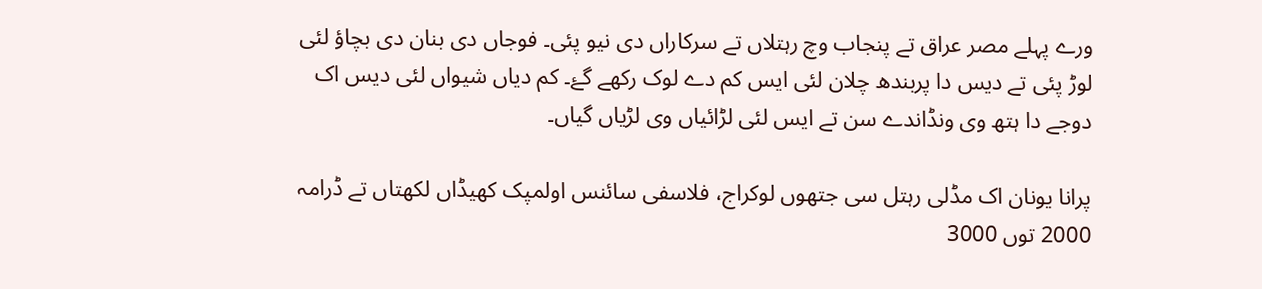ورے پہلے مصر عراق تے پنجاب وچ رہتلاں تے سرکاراں دی نیو پئی۔ فوجاں دی بنان دی بچاؤ لئی لوڑ پئی تے دیس دا پربندھ چلان لئی ایس کم دے لوک رکھے گۓ۔ کم دیاں شیواں لئی دیس اک دوجے دا ہتھ وی ونڈاندے سن تے ایس لئی لڑائیاں وی لڑیاں گیاں۔

پرانا یونان اک مڈلی رہتل سی جتھوں لوکراج، فلاسفی سائنس اولمپک کھیڈاں لکھتاں تے ڈرامہ 2000 توں 3000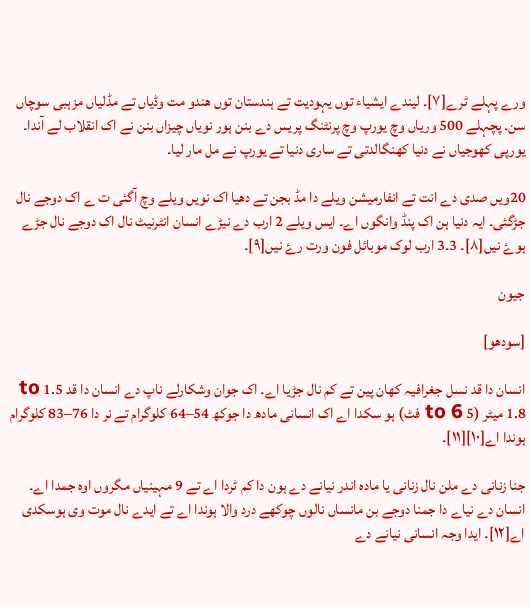ورے پہلے ٹرے[۷]۔ لیندے ایشیاء توں یہودیت تے ہندستان توں ھندو مت وڈیاں تے مڈلیاں مزہبی سوچاں سن۔ پچہلے 500 وریاں وچ یورپ وچ پرنٹنگ پریس دے بنن ہور نویاں چیزاں بنن نے اک انقلاب لے آندا۔ یورپی کھوجیاں نے دنیا کھنگالدتی تے ساری دنیا تے یورپ نے مل مار لیا۔

20ویں صدی دے انت تے انفارمیشن ویلے دا مڈ بجن تے دھیا اک نویں ویلے وچ آگئی ت ے اک دوجے نال جڑگئی۔ ایہ دنیا ہن اک پنڈ وانگوں اے۔ ایس ویلے 2 ارب دے نیڑے انسان انٹرنیٹ نال اک دوجے نال جڑے ہوۓ نیں[۸]۔ 3۔3 ارب لوک موبائل فون ورت رۓ نیں[۹]۔

جیون

[سودھو]

انسان دا قد نسل جغرافیہ کھان پین تے کم نال جڑیا اے۔ اک جوان وشکارلے ناپ دے انسان دا قد 1.5 to 1.8 میٹر (5 to 6 فٹ) ہو سکدا اے اک انسانی مادھ دا جوکھ 54–64 کلوگرام تے نر دا 76–83 کلوگرام ہوندا اے[۱۰][۱۱]۔

جنا زنانی دے ملن نال زنانی یا مادہ اندر نیانے دے ہون دا کم ٹردا اے تے 9 مہینیاں مگروں اوہ جمدا اے۔ انسان دے نیاے دا جمنا دوجے بن مانساں نالوں چوکھے درد والا ہوندا اے تے ایدے نال موت وی ہوسکدی اے[۱۲]۔ ایدا وجہ انسانی نیانے دے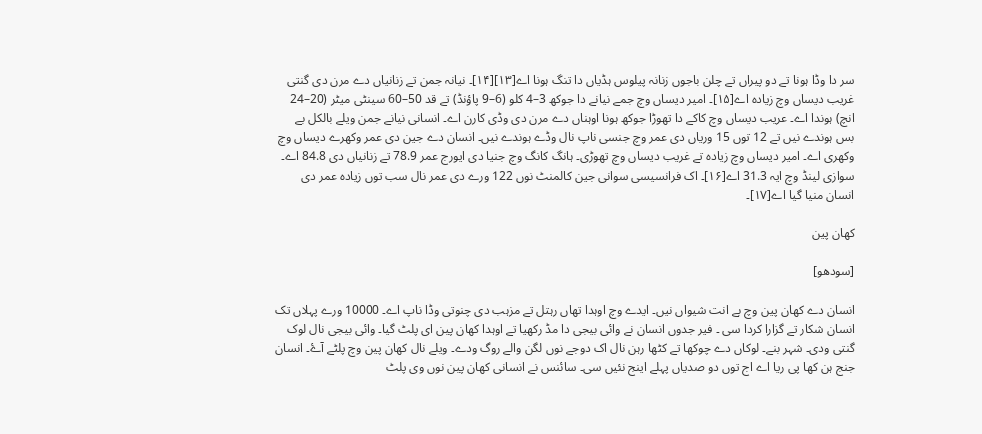سر دا وڈا ہونا تے دو پیراں تے چلن باجوں زنانہ پیلوس ہڈیاں دا تنگ ہونا اے[۱۳][۱۴]۔ نیانہ جمن تے زنانیاں دے مرن دی گنتی غریب دیساں وچ زیادہ اے[۱۵]۔ امیر دیساں وچ جمے نیانے دا جوکھ 3–4 کلو (6–9 پاؤنڈ) تے قد 50–60 سینٹی میٹر (20–24 انچ) ہوندا اے۔ عریب دیساں وچ کاکے دا تھوڑا جوکھ ہونا اوہناں دے مرن دی وڈی کارن اے۔ انسانی نیانے جمن ویلے بالکل بے بس ہوندے نیں تے 12 توں 15 وریاں دی عمر وچ جنسی ناپ نال وڈے ہوندے نیں۔ انسان دے جین دی عمر وکھرے دیساں وچ وکھری اے۔ امیر دیساں وچ زیادہ تے غریب دیساں وچ تھوڑی۔ ہانگ کانگ وچ جنیا دی ایورج عمر 78.9 تے زنانیاں دی 84.8 اے۔ سوازی لینڈ وچ ایہ 31.3 اے[۱۶]۔ اک فرانسیسی سوانی جین کالمنٹ نوں 122 ورے دی عمر نال سب توں زیادہ عمر دی انسان منیا گیا اے[۱۷]۔

کھان پین

[سودھو]

انسان دے کھان پین وچ بے انت شیواں نیں۔ ایدے وچ اوہدا تھاں رہتل تے مزہب دی چنوتی وڈا ناپ اے۔ 10000 ورے پہلاں تک انسان شکار تے گزارا کردا سی ۔ فیر جدوں انسان نے وائی بیجی دا مڈ رکھیا تے اوہدا کھان پین ای پلٹ گیا۔ وائی بیجی نال لوک گنتی ودی۔ شہر بنے۔ لوکاں دے چوکھا تے کٹھا رہن نال اک دوجے نوں لگن والے روگ ودے۔ ویلے نال کھان پین وچ پلٹے آۓ۔ انسان جنج ہن کھا پی ریا اے اج توں دو صدیاں پہلے اینج نئیں سی۔ سائنس نے انسانی کھان پین نوں وی پلٹ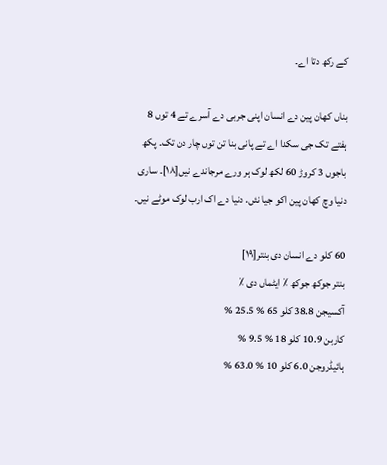کے رکھ دتا اے۔

بناں کھان پین دے انسان اپنی جربی دے آسرے تے 4 توں 8 ہفتے تک جی سکدا اے تے پانی بنا تن توں چار دن تک۔ پکھ باجوں 3 کروڑ 60 لکھ لوک ہر ورے مرجاندے نیں[۱۸]۔ ساری دنیا وچ کھان پین اکو جیا نئں. دنیا دے اک ارب لوک موٹے نیں۔

60 کلو دے انسان دی بنتر[۱۹]
بنتر جوکھ جوکھ ٪ ایٹماں دی ٪
آکسیجن 38.8 کلو 65 % 25.5 %
کاربن 10.9 کلو 18 % 9.5 %
ہائیڈروجن 6.0 کلو 10 % 63.0 %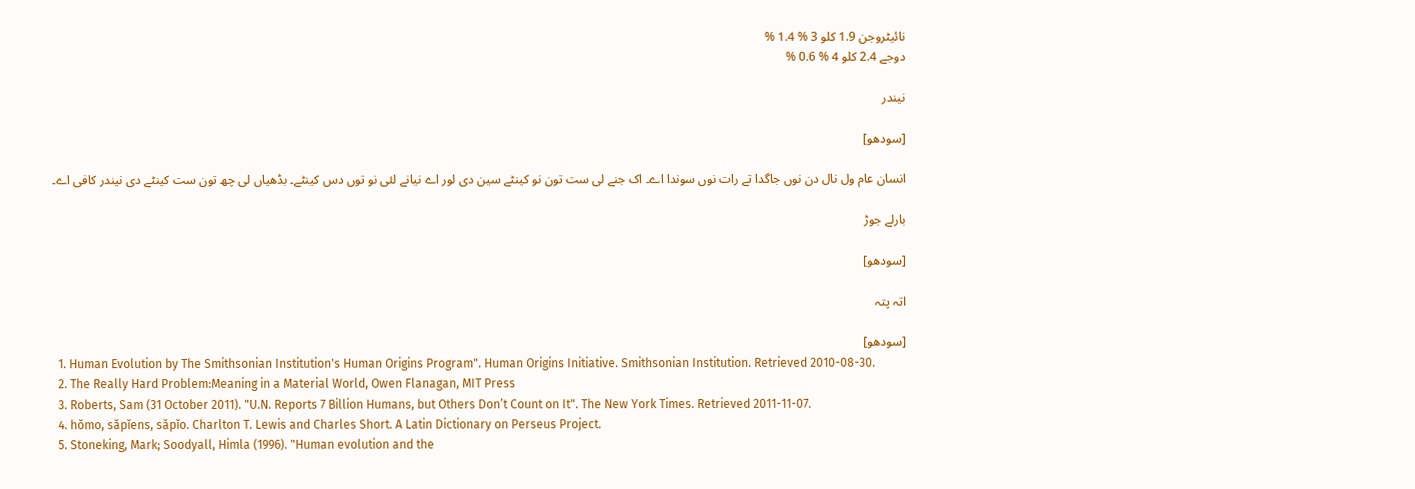نائیٹروجن 1.9 کلو 3 % 1.4 %
دوجے 2.4 کلو 4 % 0.6 %

نیندر

[سودھو]

انسان عام ول نال دن نوں جاگدا تے رات نوں سوندا اے۔ اک جنے لی ست تون نو کینٹے سین دی لور اے نیانے لئی نو توں دس کینٹے۔ بڈھیاں لی چھ تون ست کینٹے دی نیندر کافی اے۔

بارلے جوڑ

[سودھو]

اتہ پتہ

[سودھو]
  1. Human Evolution by The Smithsonian Institution's Human Origins Program". Human Origins Initiative. Smithsonian Institution. Retrieved 2010-08-30.
  2. The Really Hard Problem:Meaning in a Material World, Owen Flanagan, MIT Press
  3. Roberts, Sam (31 October 2011). "U.N. Reports 7 Billion Humans, but Others Don’t Count on It". The New York Times. Retrieved 2011-11-07.
  4. hŏmo, săpĭens, săpĭo. Charlton T. Lewis and Charles Short. A Latin Dictionary on Perseus Project.
  5. Stoneking, Mark; Soodyall, Himla (1996). "Human evolution and the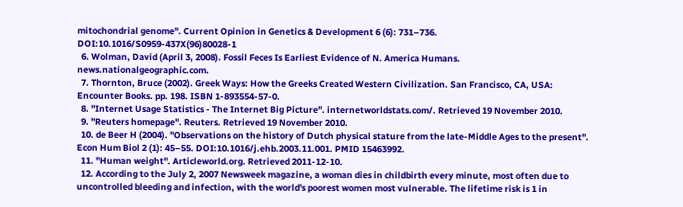mitochondrial genome". Current Opinion in Genetics & Development 6 (6): 731–736. DOI:10.1016/S0959-437X(96)80028-1
  6. Wolman, David (April 3, 2008). Fossil Feces Is Earliest Evidence of N. America Humans. news.nationalgeographic.com.
  7. Thornton, Bruce (2002). Greek Ways: How the Greeks Created Western Civilization. San Francisco, CA, USA: Encounter Books. pp. 198. ISBN 1-893554-57-0.
  8. "Internet Usage Statistics - The Internet Big Picture". internetworldstats.com/. Retrieved 19 November 2010.
  9. "Reuters homepage". Reuters. Retrieved 19 November 2010.
  10. de Beer H (2004). "Observations on the history of Dutch physical stature from the late-Middle Ages to the present". Econ Hum Biol 2 (1): 45–55. DOI:10.1016/j.ehb.2003.11.001. PMID 15463992.
  11. "Human weight". Articleworld.org. Retrieved 2011-12-10.
  12. According to the July 2, 2007 Newsweek magazine, a woman dies in childbirth every minute, most often due to uncontrolled bleeding and infection, with the world's poorest women most vulnerable. The lifetime risk is 1 in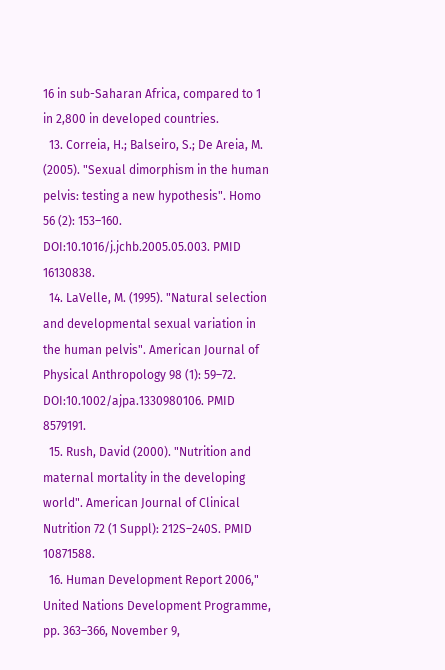16 in sub-Saharan Africa, compared to 1 in 2,800 in developed countries.
  13. Correia, H.; Balseiro, S.; De Areia, M. (2005). "Sexual dimorphism in the human pelvis: testing a new hypothesis". Homo 56 (2): 153–160. DOI:10.1016/j.jchb.2005.05.003. PMID 16130838.
  14. LaVelle, M. (1995). "Natural selection and developmental sexual variation in the human pelvis". American Journal of Physical Anthropology 98 (1): 59–72. DOI:10.1002/ajpa.1330980106. PMID 8579191.
  15. Rush, David (2000). "Nutrition and maternal mortality in the developing world". American Journal of Clinical Nutrition 72 (1 Suppl): 212S–240S. PMID 10871588.
  16. Human Development Report 2006," United Nations Development Programme, pp. 363–366, November 9,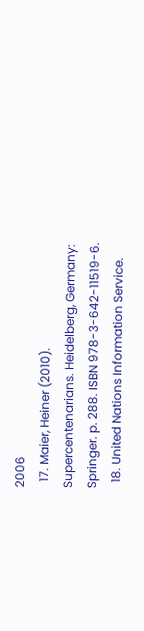2006
  17. Maier, Heiner (2010). Supercentenarians. Heidelberg, Germany: Springer. p. 288. ISBN 978-3-642-11519-6.
  18. United Nations Information Service.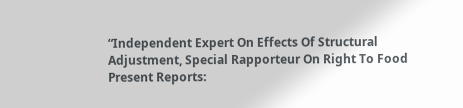“Independent Expert On Effects Of Structural Adjustment, Special Rapporteur On Right To Food Present Reports: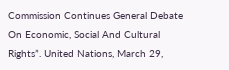Commission Continues General Debate On Economic, Social And Cultural Rights”. United Nations, March 29,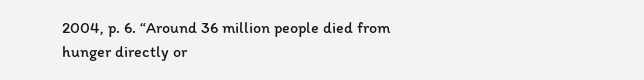2004, p. 6. “Around 36 million people died from hunger directly or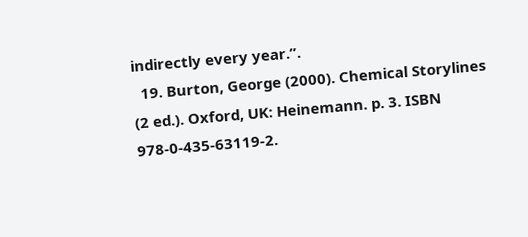indirectly every year.”.
  19. Burton, George (2000). Chemical Storylines (2 ed.). Oxford, UK: Heinemann. p. 3. ISBN 978-0-435-63119-2.